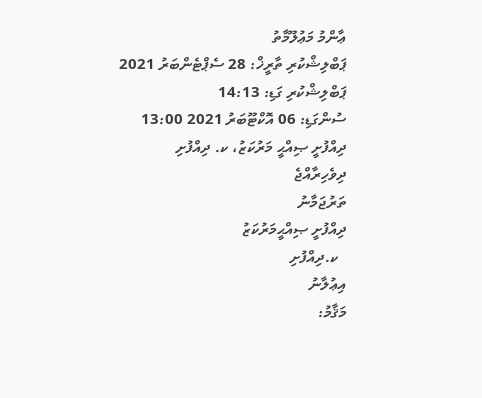ޢާންމު މަޢުލޫމާތު
ޕަބްލިޝްކުރި ތާރީޚް: 28 ސެޕްޓެންބަރު 2021
ޕަބްލިޝްކުރި ގަޑި: 14:13
ސުންގަޑި: 06 އޮކްޓޫބަރު 2021 13:00
ދިއްފުށީ ޞިއްޙީ މަރުކަޒު، ކ. ދިއްފުށި
ދިވެހިރާއްޖެ
ތަރުޖަމާނު
ދިއްފުށީ ޞިއްޙީމަރުކަޒު
  ކ.ދިއްފުށި
އިޢުލާނު
މަޤާމު: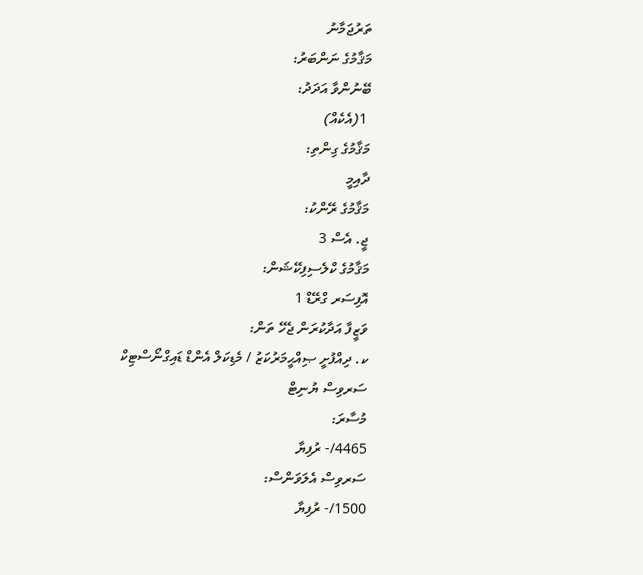ތަރުޖަމާނު
މަޤާމުގެ ނަންބަރު:
ބޭނުންވާ އަދަދު:
 1(އެކެއް)
މަޤާމުގެ ގިންތި:
ދާއިމީ
މަޤާމުގެ ރޭންކު:
ޖީ. އެސް 3
މަޤާމުގެ ކްލެސިފިކޭޝަން:
އޮފިސަރ ގްރޭޑް 1
ވަޒީފާ އަދާކުރަން ޖެހޭ ތަން:
ކ. ދިއްފުށީ ޞިއްޙީމަރުކަޒު / މެޑިކަލް އެންޑް ޑައިގްނޯސްޓިކް ސަރވިސް ޔުނިޓް
މުސާރަ:
4465/- ރުފިޔާ
ސަރވިސް އެލަވަންސް:
1500/- ރުފިޔާ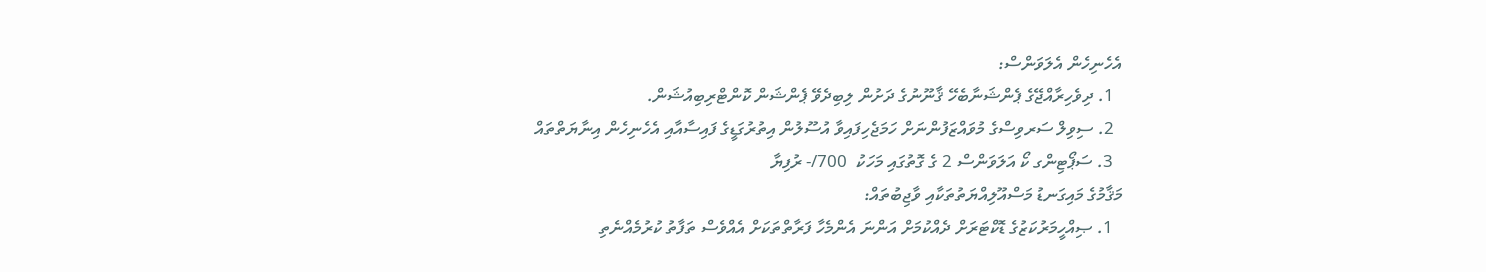އެހެނިހެން އެލަވަންސް:
  1. ދިވެހިރާއްޖޭގެ ޕެންޝަނާބެހޭ ޤާނޫނުގެ ދަށުން ލިބިދެވޭ ޕެންޝަން ކޮންޓްރިބިއުޝަން.
  2. ސިވިލް ސަރވިސްގެ މުވައްޒަފުންނަށް ހަމަޖެހިފައިވާ އުސޫލުން އިތުރުގަޑީގެ ފައިސާއާއި އެހެނިހެން އިނާޔަތްތައް
  3. ސަޕޯޓިންގ ކޯ އަލަވަންސް 2 ގެ ގޮތުގައި މަހަކު  700/- ރުފިޔާ
މަޤާމުގެ މައިގަނޑު މަސްއޫލިއްޔަތުތަކާއި ވާޖިބުތައް:
  1. ޞިއްހީމަރުކަޒުގެ ޑޮކްޓަރަށް ދެއްކުމަށް އަންނަ އެންމެހާ ފަރާތްތަކަށް އެއްވެސް ތަފާތު ކުރުމެއްނެތި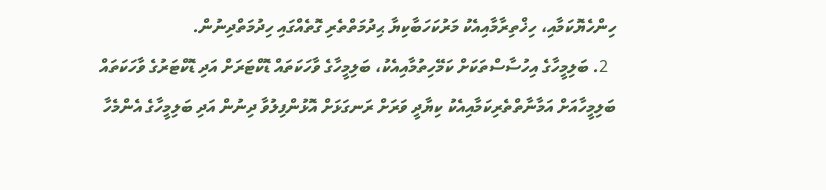ހިންހެޔޮކަމާއި، ހިޚްތިރާމާއިއެކު މަރުކަހަބާކިޔާ ޙިދުމަތްތެރި ގޮތެއްގައި ހިދުމަތްދިނުން.
  2. ބަލިމީހާގެ އިހުސާސްތަކަށް ކަމޭހިތުމާއިއެކު، ބަލިމީހާގެ ވާހަކަތައް ޑޮކްޓަރަށް އަދި ޑޮކްޓަރުގެ ވާހަކަތައް ބަލިމީހާއަށް އަމާނާތްތެރިކަމާއިއެކު ކިޔާދީ ވަރަށް ރަނގަޅަށް އޮޅުންފިލުވާ ދިނުން އަދި ބަލިމީހާގެ އެންމެހާ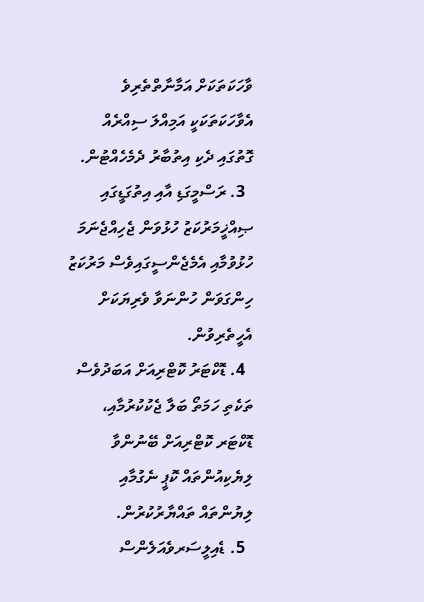ވާހަކަތަކަށް އަމާނާތްތެރިވެ އެވާހަކަތަކަކީ އަމިއްލަ ސިއްރެއް ގޮތުގައި ދެކި އިތުބާރު ދެމެހެއްޓުން.
  3. ރަސްމީގަޑި އާއި އިތުގަޑީގައި ޞިއްޚީމަރުކަޒު ހުޅުވަން ޖެހިއްޖެނަމަ ހުޅުވުމާއި އެމެޖެންސީގައިވެސް މަރުކަޒު ހިންގަވަން ހުންނަވާ ވެރިޔަކަށް އެހީތެރިވުން.
  4. ޑޮކްޓަރު ކޮޓްރިއަށް އަބަދުވެސް ތަކެތި ހަމަތޯ ބަލާ ޖެކުކުރުމާއި، ޑޮކްޓަރ ކޮޓްރިއަށް ބޭނުންވާ ލިޔެކިއުންތައް ކޮޕީ ނެގުމާއި ލިޔުންތައް ތައްޔާރުކުރުން.
  5. ޑެއިލީސަރވެއަލެންސް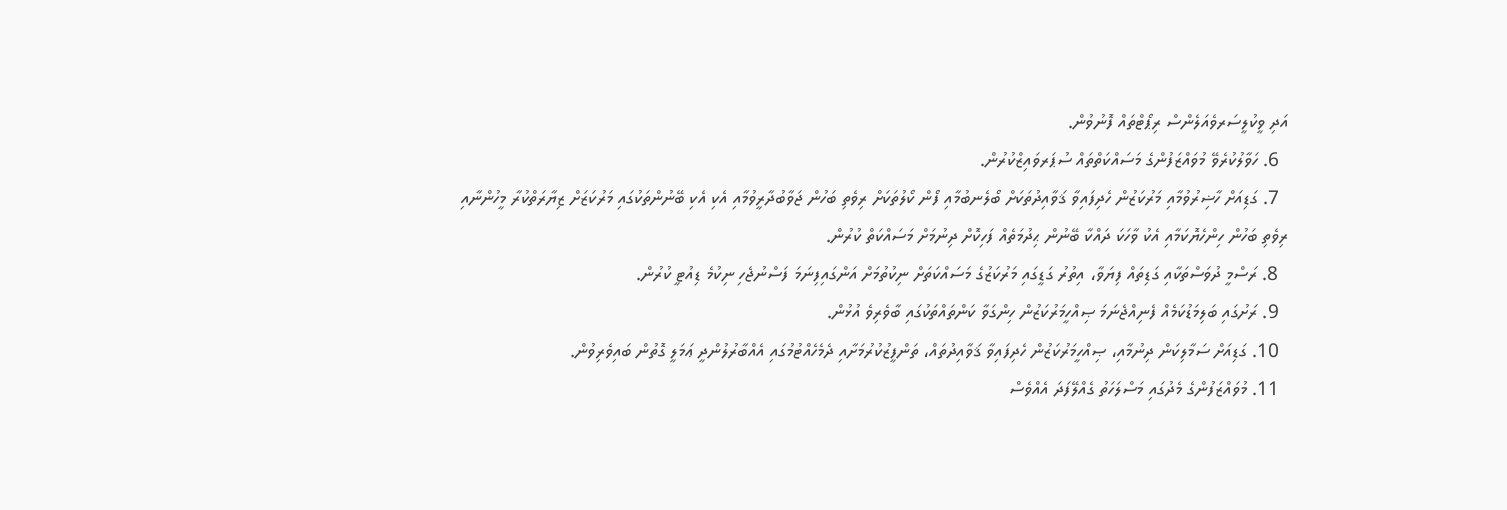އަދި ވީކުލީސަރވެއަލެންސް ރިޕޯޓްތައް ފޮނުވުން.
  6. ހަވާލުކުރެވޭ މުވައްޒަފުންގެ މަސައްކަތްތައް ސުޕަރވައިޒްކުރުން.
  7. ގަޑިއަށް ހާޟިރުވުމާއި މަރުކަޒުން ހެދިފައިވާ ޤަވާއިދުތަކަށް ބޯލެނބުމާއި ފޯން ކޯލުތަކަށް ރިވެތި ބަހުން ޖަވާބުދާރީވުމާއި އެކި އެކި ބޭނުންތަކުގައި މަރުކަޒަށް ޒިޔާރަތްކުރާ މީހުންނާއި ރިވެތި ބަހުން ހިންހެޔޮކަމާއި އެކު ވާހަކަ ދައްކާ ބޭނުން ޙިދުމަތެއް ފަހިކޮށް ދިނުމަށް މަސައްކަތް ކުރުން.
  8. ރަސްމީ ދުވަސްތަކާއި ގަޑިތައް ފިޔަވާ، އިތުރު ގަޑީގައި މަރުކަޒުގެ މަސައްކަތަށް ނިކުތުމަށް އަންގައިފިނަމަ ފަސްނުޖެހި ނިކުމެ ޑިއުޓީ ކުރުން.
  9. ރަށުގައި ބަލިމަޑުކަމެއް ފެނިއްޖެނަމަ ޞިއްހީމަރުކަޒުން ހިންގަވާ ކަންތައްތަކުގައި ބާވެރިވެ އުޅުން.
  10. ގަޑިއަށް ސަމާލިކަން ދިނުމާއި، ޞިއްހީމަރުކަޒުން ހެދިފައިވާ ޤަވާއިދުތައް، ތަންފީޒުކުރުމަށާއި ދެމެހެއްޓުމުގައި އެއްބާރުލުންދީ ޢަމަލީ ގޮތުން ބައިވެރިވުން.
  11. މުވައްޒަފުންގެ މެދުގައި މަސްލަހަތު ގެއްލޭފަދަ އެއްވެސް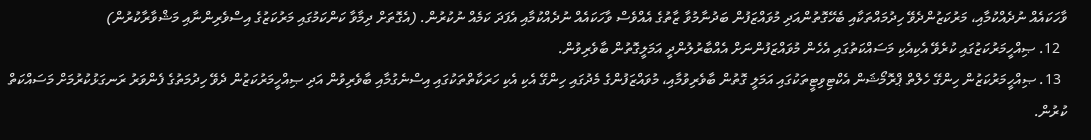ވާހަކައެއް ނުދެއްކުމާއި، މަރުކަޒުންދެވޭ ހިދުމައްތަކާއި ބެހޭގޮތުންއަދި މުވައްޒަފުން ބަދުނާމުވާ ޒާތުގެ އެއްވެސް ވާހަކައެއް ނުދެއްކުމާއި އެފަދަ ކަމެއް ނުކުރުން. (އެގޮތަށް ދިމާވާ ކަންކަމުގައި މަރުކަޒުގެ އިސްވެރިންނާއި މަޝްވާރާކުރުން)
  12. ޞިއްހީމަރުކަޒުގައި ކުރެވޭ އެކިއެކި މަސައްކަތުގައި އެހެން މުވައްޒަފުންނަށް އެއްބާރުލުންދީ އަމަލީގޮތުން ބާވެރިވުން.
  13. ޞިއްހީމަރުކަޒުން ހިންގޭ ހެލްތް ޕްރޮމޯޝަން އެކްޓިވިޓީތަކުގައި އަމަލީ ގޮތުން ބާވެރިވުމާއި، މުވައްޒަފުންގެ މެދުގައި ހިންގޭ އެކި އެކި ހަރަކާތްތަކުގައި އިސްނެގުމާއި ބާވެރިވުން އަދި ޞިއްހީމަރުކަޒުން ދެވޭ ހިދުމަތުގެ ފެންވަރު ރަނގަޅުކުރުމަށް މަސައްކަތް ކުރުން.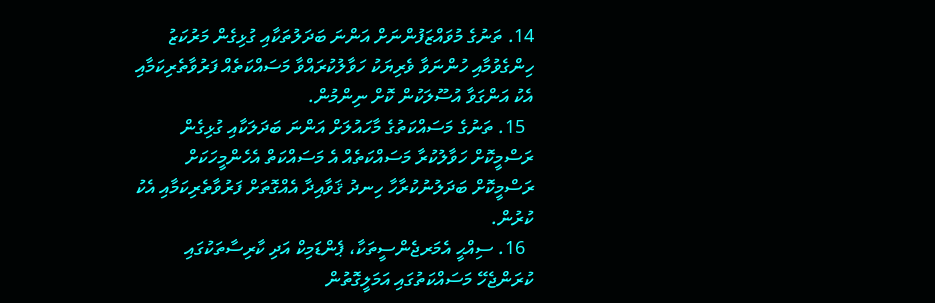14. ތަނުގެ މުވައްޒަފުންނަށް އަންނަ ބަދަލުތަކާއި ގުޅިގެން މަރުކަޒު ހިންގެވުމާއި ހުންނަވާ ވެރިޔަކު ހަވާލުކުރައްވާ މަސައްކަތެއް ފަރުވާތެރިކަމާއި އެކު އަންގަވާ އުސޫލަކުން ކޮށް ނިންމުން.
  15. ތަނުގެ މަސައްކަތުގެ މާހައުލަށް އަންނަ ބަދަލަކާއި ގުޅިގެން ރަސްމީކޮށް ހަވާލުކުރާ މަސައްކަތެއް އެ މަސައްކަތް އެހެންމީހަކަށް ރަސްމީކޮށް ބަދަލުނުކުރާހާ ހިނދު ޤަވާއިދާ އެއްގޮތަށް ފަރުވާތެރިކަމާއި އެކު ކުރުން.
  16. ސިއްޙީ އެމަރޖެންސީތަކާ، ޕެންޑަމިކް އަދި ކާރިސާތަކުގައި ކުރަންޖެހޭ މަސައްކަތުގައި އަމަލީގޮތުން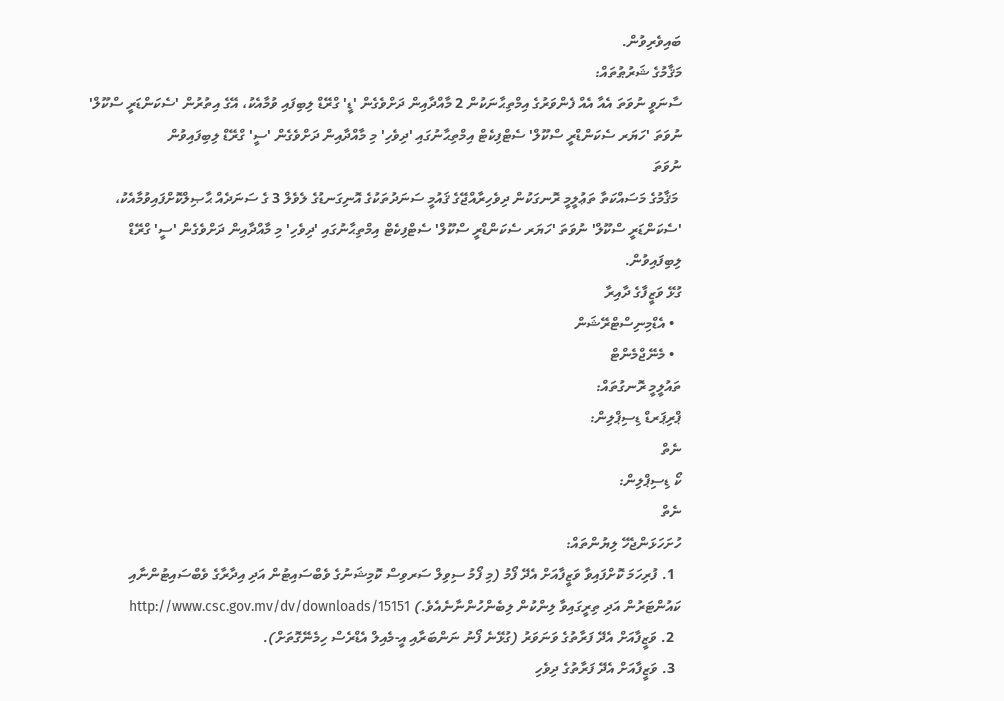ބައިވެރިވުން.
މަޤާމުގެ ޝަރުޠުތައް:
ސާނަވީ ނުވަތަ އެއާ އެއް ފެންވަރުގެ އިމްތިޙާނަކުން 2 މާއްދާއިން ދަށްވެގެން 'ޑީ' ގްރޭޑް ލިބިފައި ވުމާއެކު، އޭގެ އިތުރުން 'ސެކަންޑަރީ ސްކޫލް' ނުވަތަ 'ހަޔަރ ސެކަންޑްރީ ސްކޫލް' ސެޓްފިކެޓް އިމްތިޙާނުގައި 'ދިވެހި' މި މާއްދާއިން ދަށްވެގެން 'ސީ' ގްރޭޑް ލިބިފައިވުން
ނުވަތަ
 މަޤާމުގެ މަސައްކަތާ ތަޢުލީމީ ރޮނގަކުން ދިވެހިރާއްޖޭގެ ޤައުމީ ސަނަދުތަކުގެ އޮނިގަނޑުގެ ލެވެލް 3 ގެ ސަނަދެއް ޙާޞިލްކޮށްފައިވުމާއެކު، 'ސެކަންޑަރީ ސްކޫލް' ނުވަތަ 'ހަޔަރ ސެކަންޑްރީ ސްކޫލް' ސެޓްފިކެޓް އިމްތިޙާނުގައި 'ދިވެހި' މި މާއްދާއިން ދަށްވެގެން 'ސީ' ގްރޭޑް ލިބިފައިވުން.
ގުޅޭ ވަޒީފާގެ ދާއިރާ
  • އެޑްމިނިސްޓްރޭޝަން
  • މެނޭޖްމެންޓް
ތައުލީމީ ރޮނގުތައް:
ޕްރިޕަރޑް ޑިސިޕްލިން:
ނެތް
ކޯ ޑިސިޕްލިން:
ނެތް
ހުށަހަޅަންޖެހޭ ލިޔުންތައް:
  1. ފުރިހަމަ ކޮށްފައިވާ ވަޒީފާއަށް އެދޭ ފޯމު (މި ފޯމު ސިވިލް ސަރވިސް ކޮމިޝަނުގެ ވެބްސައިޓުން އަދި އިދާރާގެ ވެބްސައިޓުންނާއި ކައުންޓަރުން އަދި ތިރީގައިވާ ލިންކުން ލިބެންހުންނާނެއެވެ.) http://www.csc.gov.mv/dv/downloads/15151
  2. ވަޒީފާއަށް އެދޭ ފަރާތުގެ ވަނަވަރު (ގުޅޭނެ ފޯނު ނަންބަރާއި އީ-މެއިލް އެޑްރެސް ހިމެނޭގޮތަށް).
  3. ވަޒީފާއަށް އެދޭ ފަރާތުގެ ދިވެހި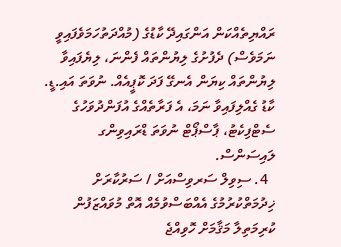ރައްޔިތެއްކަން އަންގައިދޭ ކާޑުގެ (މުއްދަތުހަމަވެފައިވީ ނަމަވެސް) ދެފުށުގެ ލިޔުންތައް ފެންނަ، ލިޔެފައިވާ ލިޔުންތައް ކިޔަން އެނގޭ ފަދަ ކޮޕީއެއް. ނުވަތަ އައި.ޑީ. ކާޑު ގެއްލިފައިވާ ނަމަ، އެ ފަރާތެއްގެ އުފަންދުވަހުގެ ސެޓްފިކެޓު، ޕާސްޕޯޓް ނުވަތަ ޑްރައިވިންގ ލައިސަންސް.
  4. ސިވިލް ސަރވިސްއަށް / ސަރުކާރަށް ޚިދުމަތްކުރުމުގެ އެއްބަސްވުމެއް އޮތް މުވައްޒަފުން ކުރިމަތިލާ މަޤާމަށް ހޮވިއްޖެ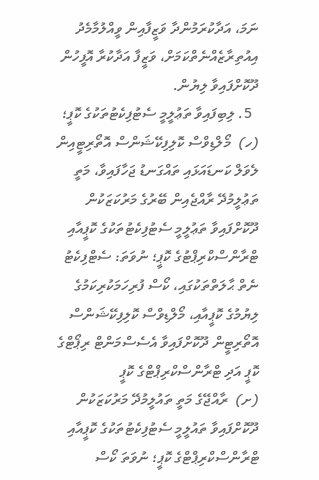ނަމަ، އަދާކުރަމުންދާ ވަޒީފާއިން ވީއްލުމާމެދު އިއުތިރާޒެއްނެތްކަމަށް، ވަޒީފާ އަދާކުރާ އޮފީހުން ދޫކޮށްފައިވާ ލިޔުން.
  5. ލިބިފައިވާ ތަޢުލީމީ ސެޓުފިކެޓުތަކުގެ ކޮޕީ؛
(ހ)  މޯލްޑިވްސް ކޮލިފިކޭޝަންސް އޮތޯރިޓީއިން ލެވަލް ކަނޑައަޅައި ތައްގަނޑު ޖަހާފައިވާ، މަތީ ތަޢުލީމުދޭ ރާއްޖެއިން ބޭރުގެ މަރުކަޒަކުން ދޫކޮށްފައިވާ ތަޢުލީމީ ސެޓުފިކެޓުތަކުގެ ކޮޕީއާއި ޓްރާންސްކްރިޕްޓުގެ ކޮޕީ؛ ނުވަތަ: ސެޓްފިކެޓު ނެތް ޙާލަތްތަކުގައި، ކޯސް ފުރިހަމަކުރިކަމުގެ ލިޔުމުގެ ކޮޕީއާއި، މޯލްޑިވްސް ކޮލިފިކޭޝަންސް އޮތޯރިޓީން ދޫކޮށްފައިވާ އެސެސްމަންޓް ރިޕޯޓްގެ ކޮޕީ އަދި ޓްރާންސްކްރިޕްޓްގެ ކޮޕީ
(ށ)  ރާއްޖޭގެ މަތީ ތައުލީމުދޭ މަރުކަޒަކުން ދޫކޮށްފައިވާ ތައުލީމީ ސެޓުފިކެޓުތަކުގެ ކޮޕީއާއި ޓްރާންސްކްރިޕްޓްގެ ކޮޕީ؛ ނުވަތަ ކޯސް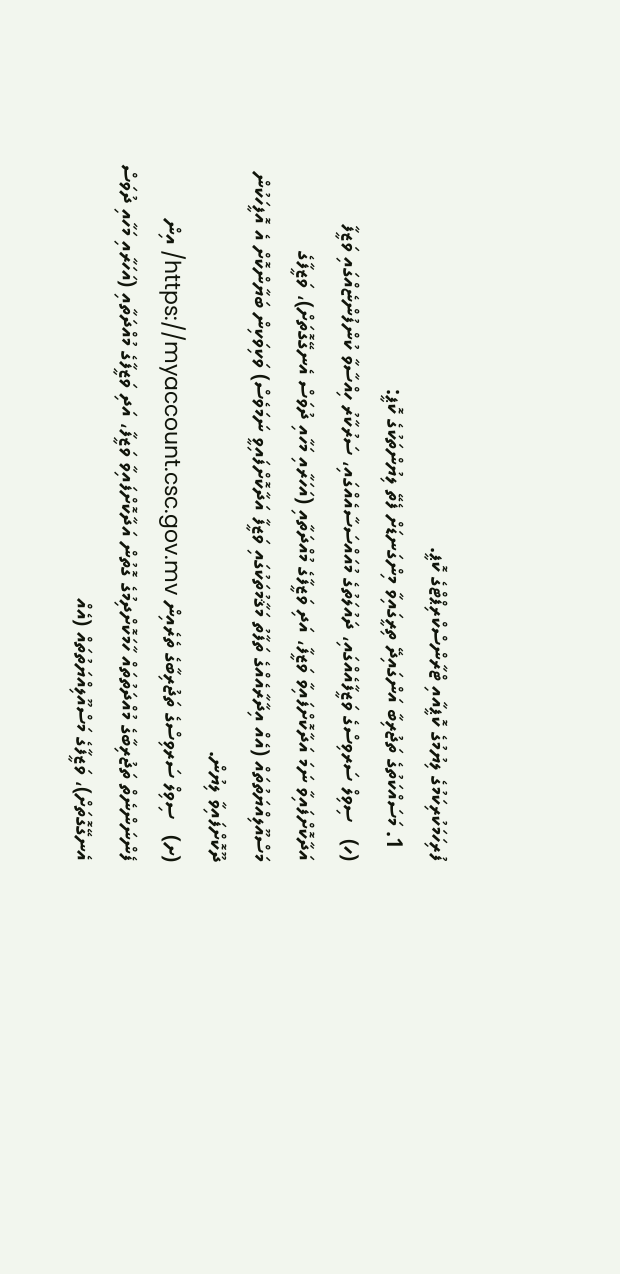ފުރިހަމަކުރިކަމުގެ ލިޔުމުގެ ކޮޕީއާއި ޓްރާންސްކްރިޕްޓްގެ ކޮޕީ.
  1. މަސައްކަތުގެ ތަޖުރިބާ އަންގައިދޭ ތިރީގައިވާ މިންގަނޑަށް ފެތޭ ލިޔުންތަކުގެ ކޮޕީ:
(ހ)   ސިވިލް ސަރވިސްގެ ވަޒީފާއެއްގައި، ދައުލަތުގެ މުއައްސަސާއެއްގައި، ސަރުކާރު ހިއްސާވާ ކުންފުންޏެއްގައި ވަޒީފާ އަދާކޮށްފައިވާ ނަމަ އަދާކޮށްފައިވާ ވަޒީފާ، އަދި ވަޒީފާގެ މުއްދަތާއި (އަހަރާއި މަހާއި ދުވަސް އެނގޭގޮތަށް)، ވަޒީފާގެ މަސްއޫލިއްޔަތުތައް (އެއް އިދާރާއެއްގެ ތަފާތު މަޤާމުތަކުގައި ވަޒީފާ އަދާކޮށްފައިވީ ނަމަވެސް) ވަކިވަކިން ބަޔާންކޮށް އެ އޮފީހަކުން ދޫކޮށްފައިވާ ލިޔުން.
(ށ)   ސިވިލް ސަރވިސްގެ ތަޖުރިބާގެ ތެރެއިން https://myaccount.csc.gov.mv/ އިން ފެންނަންނެތް ތަޖުރިބާގެ މުއްދަތުތައް ހާމަކޮށްދިމުގެ ގޮތުން އަދާކޮށްފައިވާ ވަޒީފާ، އަދި ވަޒީފާގެ މުއްދަތާއި (އަހަރާއި މަހާއި ދުވަސް އެނގޭގޮތަށް)، ވަޒީފާގެ މަސްއޫލިއްޔަތުތައް (އެއް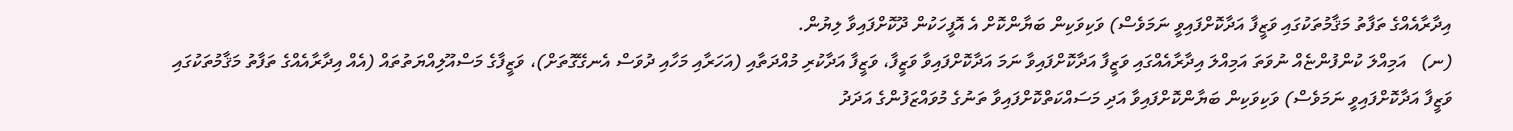އިދާރާއެއްގެ ތަފާތު މަޤާމުތަކުގައި ވަޒީފާ އަދާކޮށްފައިވީ ނަމަވެސް) ވަކިވަކިން ބަޔާންކޮށް އެ އޮފީހަކުން ދޫކޮށްފައިވާ ލިޔުން.
(ނ)   އަމިއްލަ ކުންފުންޏެއް ނުވަތަ އަމިއްލަ އިދާރާއެއްގައި ވަޒީފާ އަދާކޮށްފައިވާ ނަމަ އަދާކޮށްފައިވާ ވަޒީފާ، ވަޒީފާ އަދާކުރި މުއްދަތާއި (އަހަރާއި މަހާއި ދުވަސް އެނގޭގޮތަށް)، ވަޒީފާގެ މަސްއޫލިއްޔަތުތައް (އެއް އިދާރާއެއްގެ ތަފާތު މަޤާމުތަކުގައި ވަޒީފާ އަދާކޮށްފައިވީ ނަމަވެސް) ވަކިވަކިން ބަޔާންކޮށްފައިވާ އަދި މަސައްކަތްކޮށްފައިވާ ތަނުގެ މުވައްޒަފުންގެ އަދަދު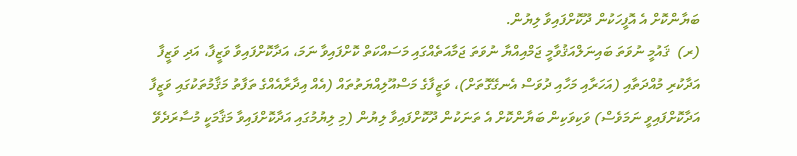ބަޔާންކޮށް އެ އޮފީހަކުން ދޫކޮށްފައިވާ ލިޔުން.
(ރ)  ޤައުމީ ނުވަތަ ބައިނަލްއަޤުވާމީ ޖަމްއިއްޔާ ނުވަތަ ޖަމާއަތެއްގައި މަސައްކަތް ކޮށްފައިވާ ނަމަ، އަދާކޮށްފައިވާ ވަޒީފާ، އަދި ވަޒީފާ އަދާކުރި މުއްދަތާއި (އަހަރާއި މަހާއި ދުވަސް އެނގޭގޮތަށް)، ވަޒީފާގެ މަސްއޫލިއްޔަތުތައް (އެއް އިދާރާއެއްގެ ތަފާތު މަޤާމުތަކުގައި ވަޒީފާ އަދާކޮށްފައިވީ ނަމަވެސް) ވަކިވަކިން ބަޔާންކޮށް އެ ތަނަކުން ދޫކޮށްފައިވާ ލިޔުން (މި ލިޔުމުގައި އަދާކޮށްފައިވާ މަޤާމަކީ މުސާރަދެވޭ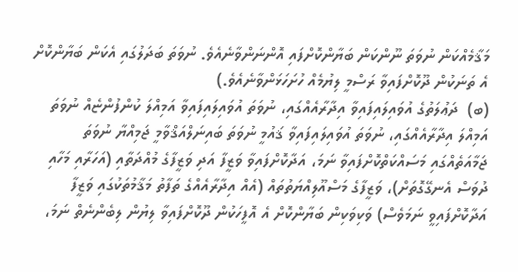މަޤާމެއްކަން ނުވަތަ ނޫންކަން ބަޔާންކޮށްފައި އޮންނަންވާނެއެވެ. ނުވަތަ ބަދަލުގައި އެކަން ބަޔާންކޮށް އެ ތަނަކުން ދޫކޮށްފައިވާ ރަސްމީ ލިޔުމެއް ހުށަހަޅަންވާނެއެވެ.)
(ބ)  ދަޢުލަތުގެ އުވައިލައިފައިވާ އިދާރާއެއްގައި، ނުވަތަ އުވައިލައިފައިވާ އަމިއްލަ ކުންފުންޏެއް ނުވަތަ އަމިއްލަ އިދާރާއެއްގައި، ނުވަތަ އުވައިލައިފައިވާ ޤައުމީ ނުވަތަ ބައިނަލްއަޤްވާމީ ޖަމިއްޔާ ނުވަތަ ޖަމާއަތެއްގައި މަސައްކަތްކޮށްފައިވާ ނަމަ، އަދާކޮށްފައިވާ ވަޒީފާ އަދި ވަޒީފާގެ މުއްދަތާއި (އަހަރާއި މަހާއި ދުވަސް އެނގޭގޮތަށް)، ވަޒީފާގެ މަސްއޫލިއްޔަތުތައް (އެއް އިދާރާއެއްގެ ތަފާތު މަޤާމުތަކުގައި ވަޒީފާ އަދާކޮށްފައިވީ ނަމަވެސް) ވަކިވަކިން ބަޔާންކޮށް އެ އޮފީހަކުން ދޫކޮށްފައިވާ ލިޔުން ލިބެންނެތް ނަމަ،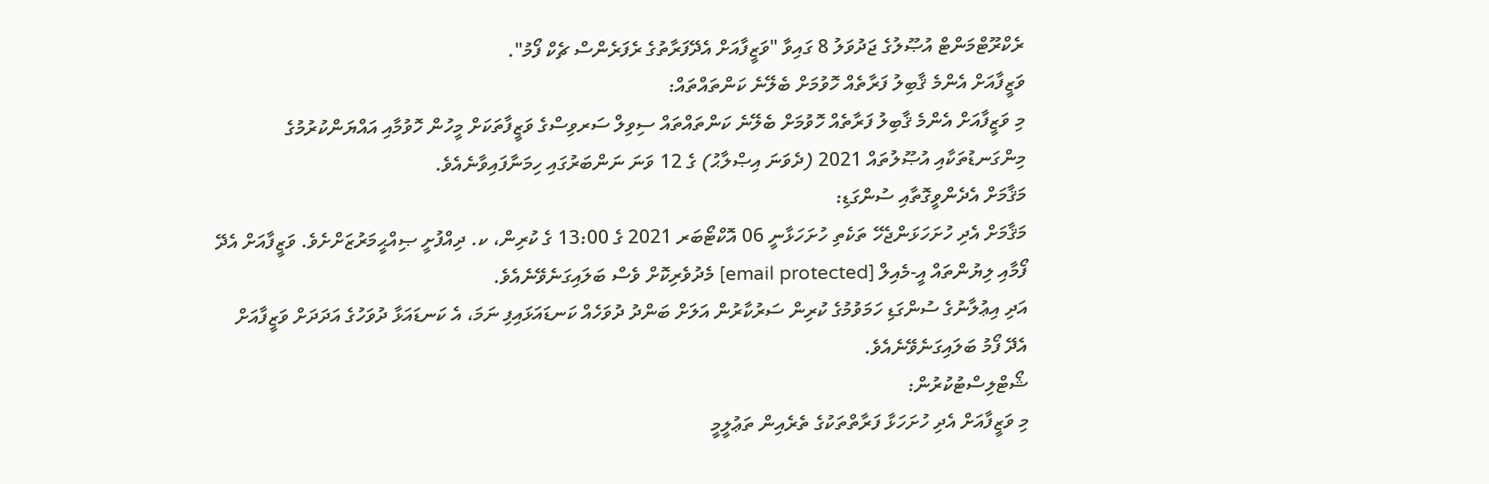ރެކްރޫޓްމަންޓް އުޞޫލުގެ ޖަދުވަލު 8 ގައިވާ "ވަޒީފާއަށް އެދޭފަރާތުގެ ރެފަރެންސް ޗެކް ފޯމު".
ވަޒީފާއަށް އެންމެ ޤާބިލު ފަރާތެއް ހޮވުމަށް ބެލޭނެ ކަންތައްތައް:
މި ވަޒީފާއަށް އެންމެ ޤާބިލު ފަރާތެއް ހޮވުމަށް ބެލޭނެ ކަންތައްތައް ސިވިލް ސަރވިސްގެ ވަޒީފާތަކަށް މީހުން ހޮވުމާއި އައްޔަންކުރުމުގެ މިންގަނޑުތަކާއި އުޞޫލުތައް 2021 (ދެވަނަ އިޞްލާޙު) ގެ 12 ވަނަ ނަންބަރުގައި ހިމަނާފައިވާނެއެވެ.
މަޤާމަށް އެދެންވީގޮތާއި ސުންގަޑި:
މަޤާމަށް އެދި ހުށަހަޅަންޖެހޭ ތަކެތި ހުށަހަޅާނީ 06 އޮކްޓޯބަރ 2021 ގެ 13:00 ގެ ކުރިން، ކ. ދިއްފުށީ ޞިއްޙީމަރުޒަށްށެވެ. ވަޒީފާއަށް އެދޭ ފޯމާއި ލިޔުންތައް އީ-މެއިލް [email protected] މެދުވެރިކޮށް ވެސް ބަލައިގަނެވޭނެއެވެ.
އަދި އިޢުލާނުގެ ސުންގަޑި ހަމަވުމުގެ ކުރިން ސަރުކާރުން އަލަށް ބަންދު ދުވަހެއް ކަނޑައަޅައިފި ނަމަ، އެ ކަނޑައަޅާ ދުވަހުގެ އަދަދަށް ވަޒީފާއަށް އެދޭ ފޯމު ބަލައިގަނެވޭނެއެވެ.
ޝޯޓްލިސްޓުކުރުން:
މި ވަޒީފާއަށް އެދި ހުށަހަޅާ ފަރާތްތަކުގެ ތެރެއިން ތަޢުލީމީ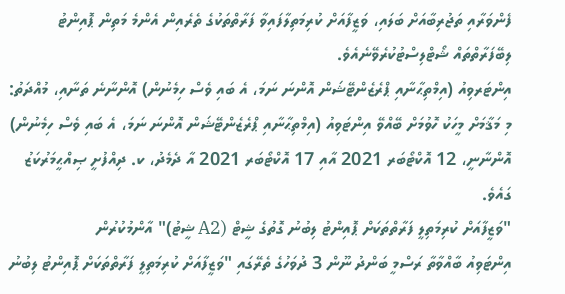ފެންވަރާއި ތަޖުރިބާއަށް ބަލައި، ވަޒީފާއަށް ކުރިމަތިލާފައިވާ ފަރާތްތަކުގެ ތެރެއިން އެންމެ މަތިން ޕޮއިންޓު ލިބޭފަރާތްތައް ޝޯޓްލިސްޓުކުރެވޭނެއެވެ.
އިންޓަރވިއު (އިމްތިޙާނާއި ޕްރެޒެންޓޭޝަން އޮންނަ ނަމަ، އެ ބައި ވެސް ހިމެނުން) އޮންނާނެ ތަނާއި، މުއްދަތު:
މި މަޤާމަށް މީހަކު ހޮވުމަށް ބޭއްވޭ އިންޓަވިއު (އިމްތިޙާނާއި ޕްރެޒެންޓޭޝަން އޮންނަ ނަމަ، އެ ބައި ވެސް ހިމެނުން)  އޮންނާނީ، 12 އޮކްޓޯބަރ 2021 އާއި 17 އޮކްޓޯބަރ 2021 އާ ދެމެދު، ކ. ދިއްފުށީ ޞިއްޙީމަރުކަޒު ގައެވެ.
"ވަޒީފާއަށް ކުރިމަތިލީ ފަރާތްތަކަށް ޕޮއިންޓު ލިބުނު ގޮތުގެ ޝީޓް (A2 ޝީޓު)" އާންމުކުރުން
އިންޓަވިއު ބާއްވާތާ ރަސްމީ ބަންދު ނޫން 3 ދުވަހުގެ ތެރޭގައި "ވަޒީފާއަށް ކުރިމަތިލީ ފަރާތްތަކަށް ޕޮއިންޓު ލިބުނު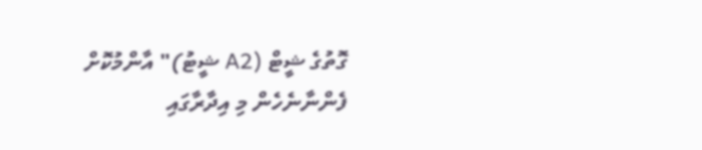ގޮތުގެ ޝީޓް (A2 ޝީޓު)" އާންމުކޮށް ފެންނާނެހެން މި އިދާރާގައި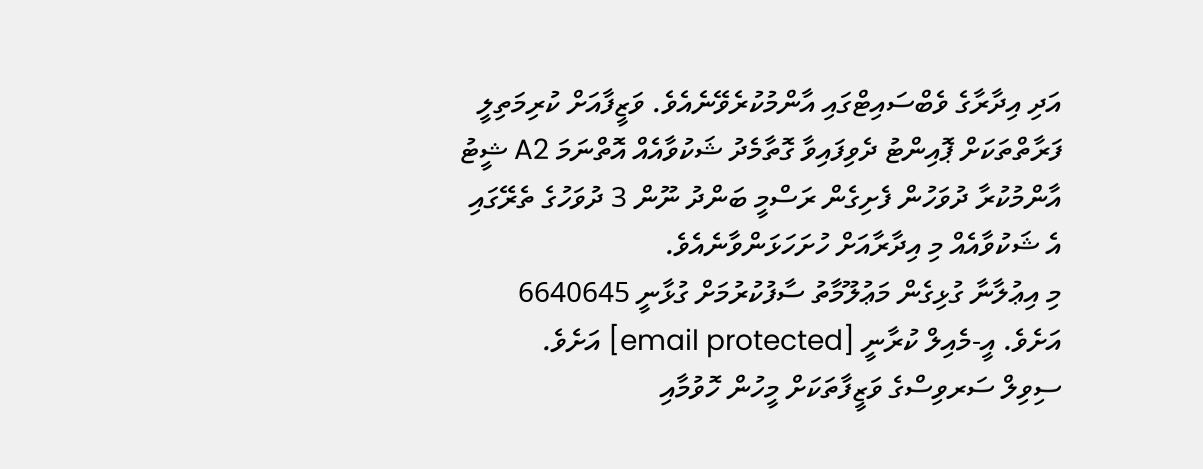އަދި އިދާރާގެ ވެބްސައިޓްގައި އާންމުކުރެވޭނެއެވެ. ވަޒީފާއަށް ކުރިމަތިލީ ފަރާތްތަކަށް ޕޮއިންޓު ދެވިފައިވާ ގޮތާމެދު ޝަކުވާއެއް އޮތްނަމަ A2 ޝީޓު އާންމުކުރާ ދުވަހުން ފެށިގެން ރަސްމީ ބަންދު ނޫން 3 ދުވަހުގެ ތެރޭގައި އެ ޝަކުވާއެއް މި އިދާރާއަށް ހުށަހަޅަންވާނެއެވެ.
މި އިޢުލާނާ ގުޅިގެން މަޢުލޫމާތު ސާފުކުރުމަށް ގުޅާނީ 6640645 އަށެވެ. އީ-މެއިލް ކުރާނީ [email protected] އަށެވެ.
ސިވިލް ސަރވިސްގެ ވަޒީފާތަކަށް މީހުން ހޮވުމާއި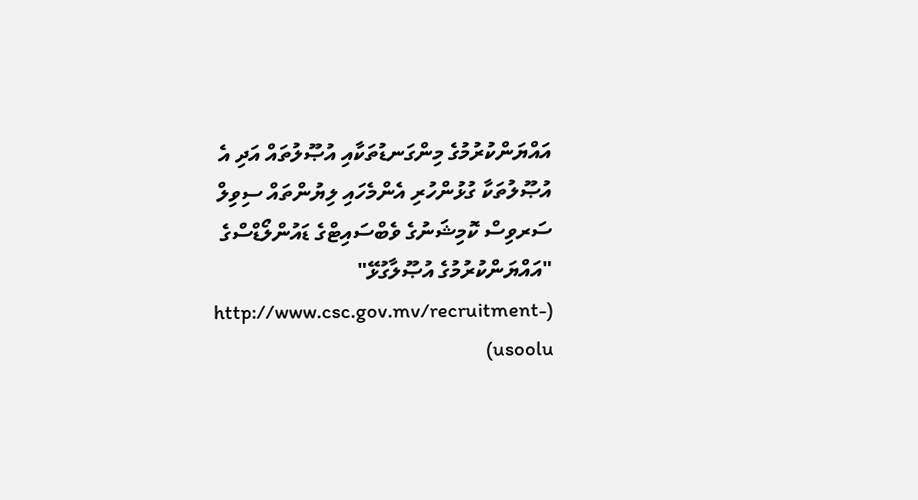އައްޔަންކުރުމުގެ މިންގަނޑުތަކާއި އުޞޫލުތައް އަދި އެ އުޞޫލުތަކާ ގުޅުންހުރި އެންމެހައި ލިޔުންތައް ސިވިލް ސަރވިސް ކޮމިޝަނުގެ ވެބްސައިޓްގެ ޑައުންލޯޑްސްގެ "އައްޔަންކުރުމުގެ އުޞޫލާގުޅޭ" (http://www.csc.gov.mv/recruitment-usoolu)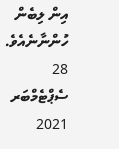އިން ލިބެން ހުންނާނެއެވެ.
28 ސެޕްޓެމްބަރ 2021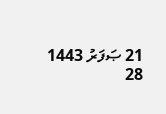21 ޞަފަރު 1443
28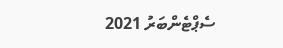ސެޕްޓެންބަރު 2021